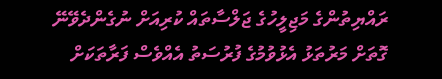ރައްޔިތުންގެ މަޖިލީހުގެ ޖަލްސާތައް ކުރިއަށް ނުގެންދެވޭނޭ ގޮތަށް މަރުތަޅު އެޅުވުމުގެ ފުރުސަތު އެއްވެސް ފަރާތަކަށް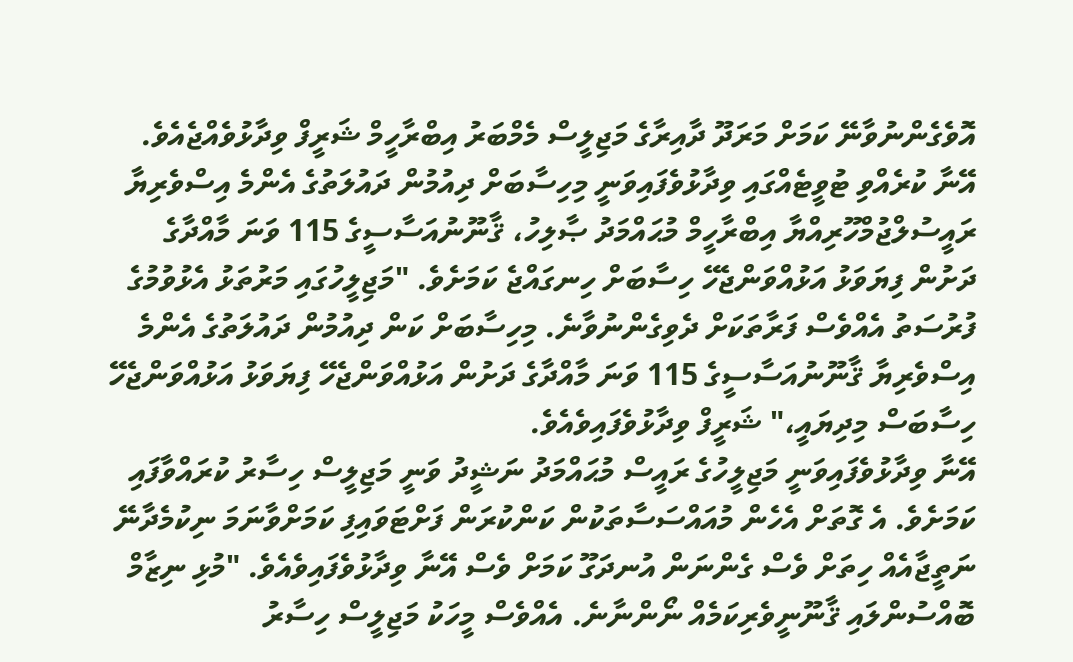އޮވެގެންނުވާނޭ ކަމަށް މަރަދޫ ދާއިރާގެ މަޖިލީސް މެމްބަރު އިބްރާހީމް ޝަރީފް ވިދާޅުވެއްޖެއެވެ.
އޭނާ ކުރެއްވި ޓުވީޓެއްގައި ވިދާޅުވެފައިވަނީ މިހިސާބަށް ދިއުމުން ދައުލަތުގެ އެންމެ އިސްވެރިޔާ ރައީސުލްޖުމްހޫރިއްޔާ އިބްރާހީމް މުޙައްމަދު ޞާލިހު، ޤާނޫނުއަސާސީގެ 115 ވަނަ މާއްދާގެ ދަށުން ފިޔަވަޅު އަޅުއްވަންޖެހޭ ހިސާބަށް ހިނގައްޖެ ކަމަށެވެ. "މަޖިލީހުގައި މަރުތަޅު އެޅުވުމުގެ ފުރުސަތު އެއްވެސް ފަރާތަކަށް ދެވިގެންނުވާނެ. މިހިސާބަށް ކަން ދިއުމުން ދައުލަތުގެ އެންމެ އިސްވެރިޔާ ޤާނޫނުއަސާސީގެ 115 ވަނަ މާއްދާގެ ދަށުން އަޅުއްވަންޖެހޭ ފިޔަވަޅު އަޅުއްވަންޖެހޭ ހިސާބަސް މިދިޔައީ،" ޝަރީފް ވިދާޅުވެފައިވެއެވެ.
އޭނާ ވިދާޅުވެފައިވަނީ މަޖިލީހުގެ ރައީސް މުޙައްމަދު ނަޝީދު ވަނީ މަޖިލީސް ހިސާރު ކުރައްވާފައި ކަމަށެވެ. އެ ގޮތަށް އެހެން މުއައްސަސާތަކުން ކަންކުރަން ފަށްޓަވައިފި ކަމަށްވާނަމަ ނިކުމެދާނޭ ނަތީޖާއެއް ހިތަށް ވެސް ގެންނަން އުނދަގޫ ކަމަށް ވެސް އޭނާ ވިދާޅުވެފައިވެއެވެ. "މުޅި ނިޒާމް ބޮއްސުންލައި ޤާނޫނީވެރިކަމެއް ނޯންނާނެ. އެއްވެސް މީހަކު މަޖިލީސް ހިސާރު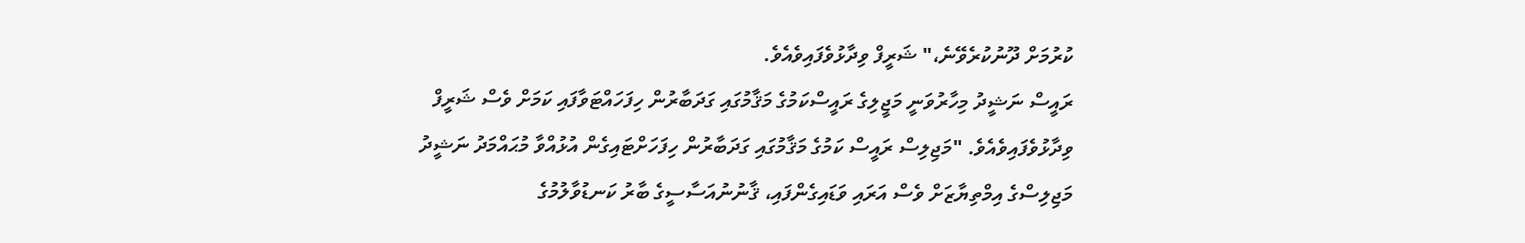ކުރުމަށް ދޫނުކުރެވޭނެ،" ޝަރީފް ވިދާޅުވެފައިވެއެވެ.
ރައީސް ނަޝީދު މިހާރުވަނީ މަޖީލިގެ ރައީސްކަމުގެ މަޤާމުގައި ގަދަބާރުން ހިފަހައްޓަވާފައި ކަމަށް ވެސް ޝަރީފް ވިދާޅުވެފައިވެއެވެ. "މަޖިލިސް ރައީސް ކަމުގެ މަޤާމުގައި ގަދަބާރުން ހިފަހަށްޓައިގެން އުޅުއްވާ މުޙައްމަދު ނަޝީދު މަޖިލިސްގެ އިމްތިޔާޒަށް ވެސް އަރައި ވަޑައިގެންފައި، ޤާނުނުއަސާސީގެ ބާރު ކަނޑުވާލުމުގެ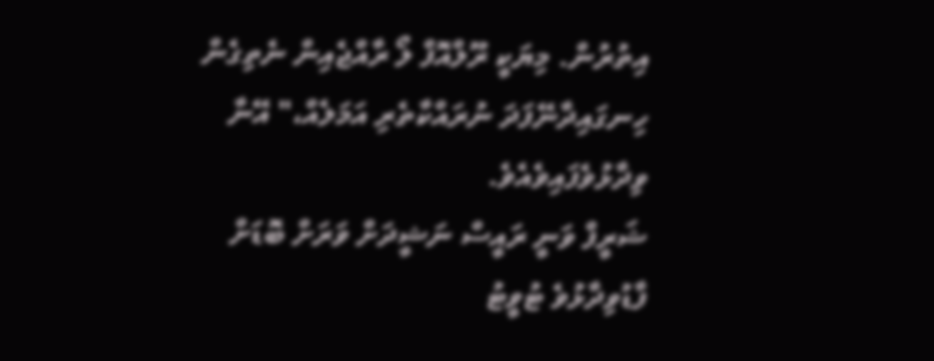އިތުރުން. މިޔަކީ ރޫލްއޮފް ލޯ ރާއްޖެއިން ނެތިގެން ހިނގައިދާނޭފަދަ ނުރައްކާތެރި އަމަލެއް،" އޭނާ ވިދާޅުވެފައިވެއެވެ.
ޝަރީފް ވަނީ ރައީސް ނަޝީދަށް ވަރަށް ބޮޑަށް ފާޑުވިދާޅުވެ ޓުވީޓު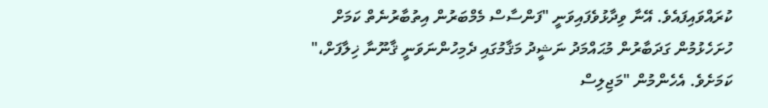ކުރައްވައިފައެވެ. އޭނާ ވިދާޅުވެފައިވަނީ "ފަންސާސް މެމްބަރުން އިތުބާރުނެތް ކަމަށް ހުށަހެޅުމުން ގަދަބާރުން މުޙައްމަދު ނަޝީދު މަޤާމުގައި ދެމިހުންނަވަނީ ޤާނޫނާ ޚިލާފަށް،" ކަމަށެވެ. އެހެންމުން "މަޖިލިސް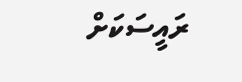ރައީސަކަށް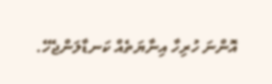އޮންނަ ހުރިހާ އިނާޔަތެއް ކަނޑާލަންޖެހޭ.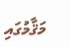މަޤާމުގައި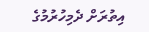އިތުރަށް ދެމިހުރުމުގެ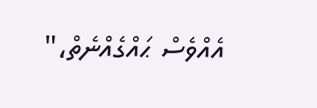އެއްވެސް ޙައްގެއްނެތް،"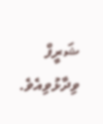ޝަރީފް ވިދާޅުވިއެވެ.